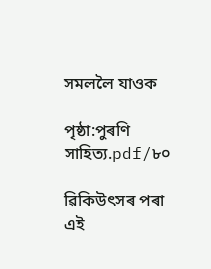সমললৈ যাওক

পৃষ্ঠা:পুৰণি সাহিত্য.pdf/৮০

ৱিকিউৎসৰ পৰা
এই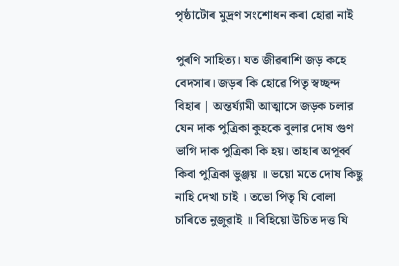পৃষ্ঠাটোৰ মুদ্ৰণ সংশোধন কৰা হোৱা নাই

পুৰণি সাহিত্য। যত জীৱৰাশি জড় কহে বেদসাৰ। জড়ৰ কি হোৱে পিতৃ স্বচ্ছন্দ বিহাৰ | অন্তৰ্য্যামী আত্মাসে জড়ক চলার যেন দাক পুত্রিকা কুহকে বুলার দোষ গুণ ভাগি দাক পুত্রিকা কি হয়। তাহাৰ অপূৰ্ব্ব কিবা পুত্রিকা ভুঞ্জয় ॥ ভয়ো মতে দোষ কিছু নাহি দেখা চাই । তভো পিতৃ যি বোলা চাৰিতে নুজুৱাই ॥ বিহিয়ো উচিত দত্ত যি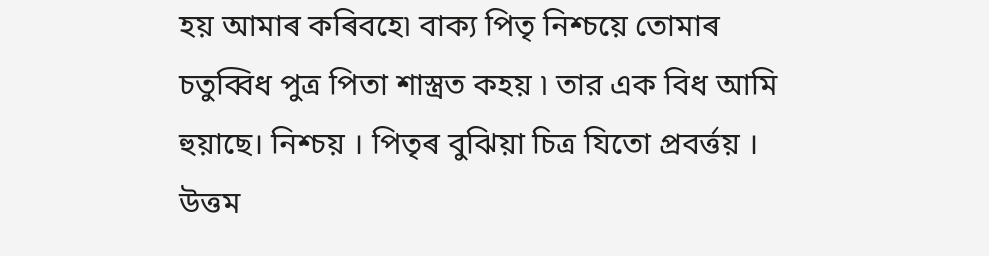হয় আমাৰ কৰিবহে৷ বাক্য পিতৃ নিশ্চয়ে তোমাৰ চতুব্বিধ পুত্র পিতা শাস্ত্ৰত কহয় ৷ তার এক বিধ আমি হুয়াছে। নিশ্চয় । পিতৃৰ বুঝিয়া চিত্ৰ যিতো প্ৰবৰ্ত্তয় । উত্তম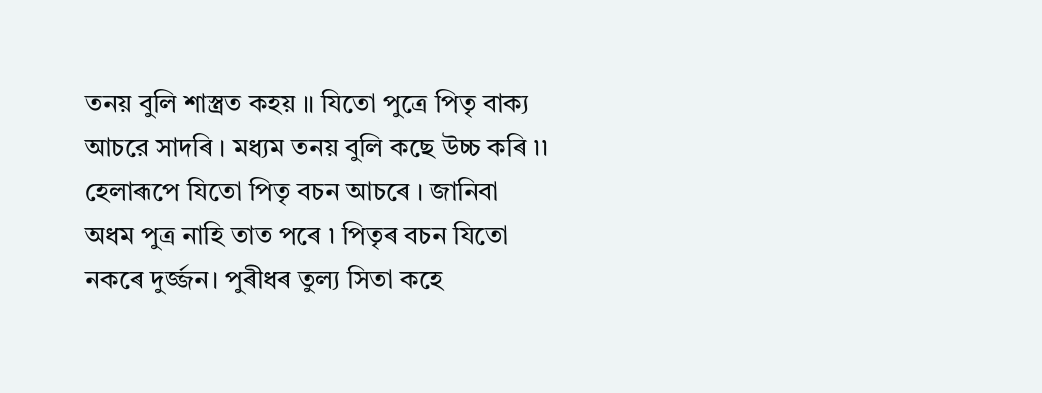তনয় বুলি শাস্ত্ৰত কহয় ॥ যিতো পুত্রে পিতৃ বাক্য আচরে সাদৰি । মধ্যম তনয় বুলি কছে উচ্চ কৰি ৷৷ হেলাৰূপে যিতো পিতৃ বচন আচৰে । জানিবা অধম পুত্র নাহি তাত পৰে ৷ পিতৃৰ বচন যিতো নকৰে দুৰ্জ্জন। পুৰীধৰ তুল্য সিতা কহে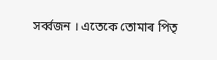সৰ্ব্বজন । এতেকে তোমাৰ পিতৃ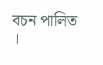বচন পালিত ।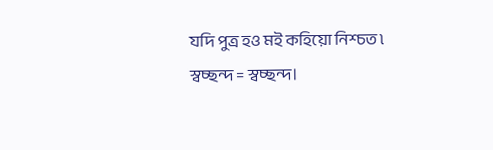যদি পুত্র হও মই কহিয়ো নিশ্চত ৷ স্বচ্ছন্দ = স্বচ্ছন্দ।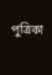পুত্রিকা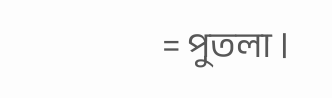= পুতলা ।